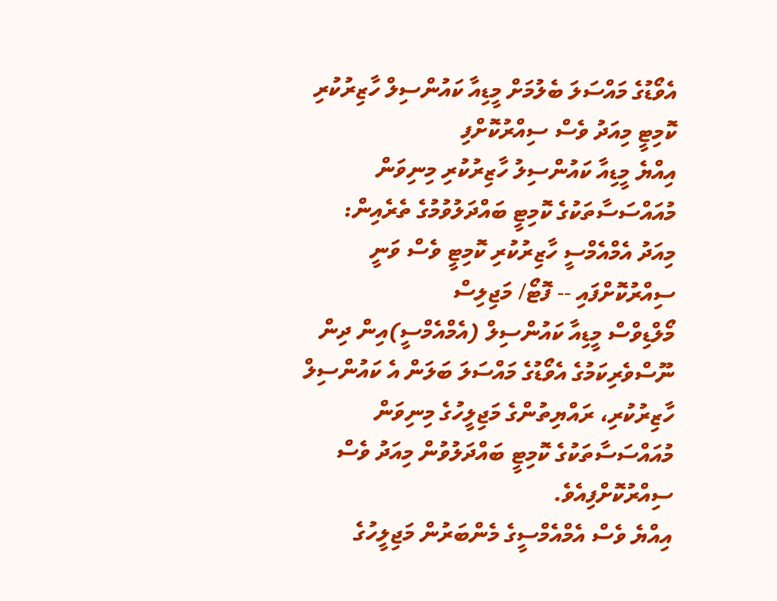އެވޯޑުގެ މައްސަލަ ބެލުމަށް މީޑިއާ ކައުންސިލް ހާޒިރުކުރި ކޮމިޓީ މިއަދު ވެސް ސިއްރުކޮށްފި
އިއްޔެ މީޑިއާ ކައުންސިލު ހާޒިރުކުރި މިނިވަން މުއައްސަސާތަކުގެ ކޮމިޓީ ބައްދަލުވުމުގެ ތެރެއިން: މިއަދު އެމްއެމްސީ ހާޒިރުކުރި ކޮމިޓީ ވެސް ވަނީ ސިއްރުކޮށްފައި -- ފޮޓޯ/ މަޖިލިސް
މޯލްޑިވްސް މީޑިއާ ކައުންސިލް (އެމްއެމްސީ)އިން ދިން ނޫސްވެރިކަމުގެ އެވޯޑުގެ މައްސަލަ ބަލަން އެ ކައުންސިލް ހާޒިރުކުރި، ރައްޔިތުންގެ މަޖިލީހުގެ މިނިވަން މުއައްސަސާތަކުގެ ކޮމިޓީ ބައްދަލުވުން މިއަދު ވެސް ސިއްރުކޮށްފިއެވެ.
އިއްޔެ ވެސް އެމްއެމްސީގެ މެންބަރުން މަޖިލީހުގެ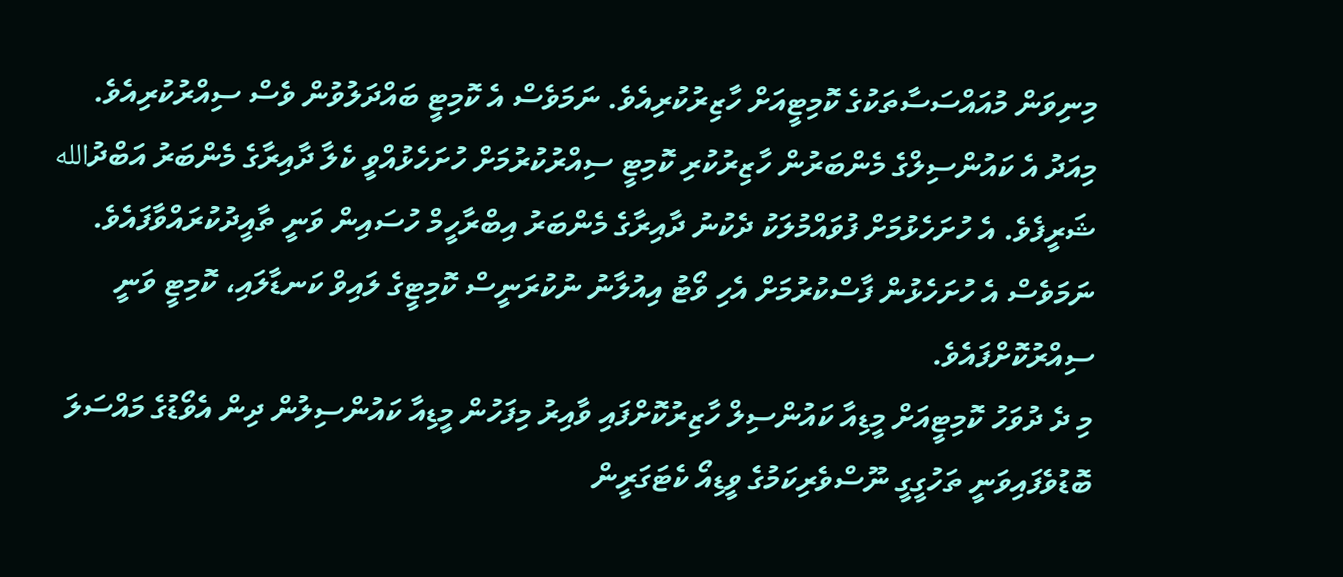މިނިވަން މުއައްސަސާތަކުގެ ކޮމިޓީއަށް ހާޒިރުކުރިއެވެ. ނަމަވެސް އެ ކޮމިޓީ ބައްދަލުވުން ވެސް ސިއްރުކުރިއެވެ.
މިއަދު އެ ކައުންސިލްގެ މެންބަރުން ހާޒިރުކުރި ކޮމިޓީ ސިއްރުކުރުމަށް ހުށަހެޅުއްވީ ކެލާ ދާއިރާގެ މެންބަރު އަބްދުالله ޝަރީފެވެ. އެ ހުށަހެޅުމަށް ފުވައްމުލަކު ދެކުނު ދާއިރާގެ މެންބަރު އިބްރާހީމް ހުސައިން ވަނީ ތާއީދުކުރައްވާފައެވެ.
ނަމަވެސް އެ ހުށަހެޅުން ފާސްކުރުމަށް އެހި ވޯޓު އިއުލާނު ނުކުރަނީސް ކޮމިޓީގެ ލައިވް ކަނޑާލައި، ކޮމިޓީ ވަނީ ސިއްރުކޮށްފައެވެ.
މި ދެ ދުވަހު ކޮމިޓީއަށް މީޑިއާ ކައުންސިލް ހާޒިރުކޮށްފައި ވާއިރު މިފަހުން މީޑިއާ ކައުންސިލުން ދިން އެވޯޑުގެ މައްސަލަ ބޮޑުވެފައިވަނީ ތަހުގީގީ ނޫސްވެރިކަމުގެ ވީޑިއޯ ކެޓަގަރީން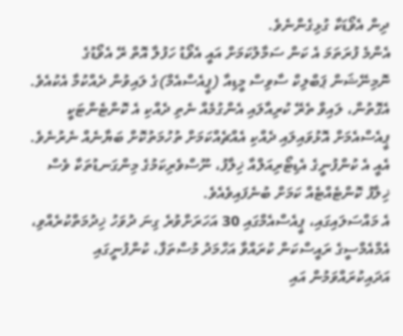ދިން އެވޯޑަކާ ގުޅިގެންނެވެ.
އެންމެ ފުރަތަމަ އެ ކަން ސަމާލުކަމަށް އައީ އެވޯޑު ހަފުލާ އޮތް ރޭ އެވޯޑުގެ ނޮމިނޭޝަން ޕަބްލިކް ސާވިސް މީޑިއާ (ޕީއެސްއެމް)ގެ ލައިވުން ދެއްކުމާ އެކުއެވެ. އެގޮތުން، ލައިވް ތެރޭ ކުރިއާލައި އެންގުމެއް ނެތި ދެއްކި އެ ކޮންޓެންޓަކީ ޕީއެސްއެމަށް އޮޅުވައިލައި ދެއްކި އެއްޗެއްކަމަށް ތުހުމަތުކޮށް ބަޔާނެއް ނެރުނެވެ. އެއީ އެ ކުންފުނީގެ އެޑިޓޯރިއަލްއާ ޚިލާފު، ނޫސްވެރިކަމުގެ މިންގަނޑުތަކާ ވެސް ޚިލާފު ކޮންޓެއްޓެއް ކަމަށް ބުނެފައިވެއެވެ.
އެ މައްސަލައިގައި، ޕީއެސްއެމްގައި 30 އަހަރަށްވުރެ ގިނަ ދުވަހު ޚިދުމަތްކުރެއްވި، އެމްއެމްސީގެ ރައީސްކަން ކުރައްވާ އަހްމަދު މުސްތަފާ، ކުންފުނީގައި އަދައިކުރައްވަމުން އައި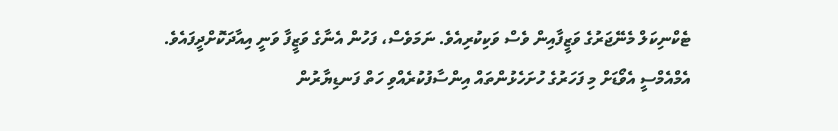ޓެކްނިކަލް މެނޭޖަރުގެ ވަޒީފާއިން ވެސް ވަކިކުރިއެވެ. ނަމަވެސް، ފަހުން އެނާގެ ވަޒީފާ ވަނީ އިއާދަކޮށްދީފައެވެ.
އެމްއެމްސީ އެވޯޑަށް މި ފަހަރުގެ ހުށަހެޅުންތައް އިންސާފުކުރެއްވި ހަތް ފަނޑިޔާރުން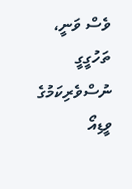ވެސް ވަނީ، ތަހުގީގީ ނުސްވެރިކަމުގެ ވީޑިއޯ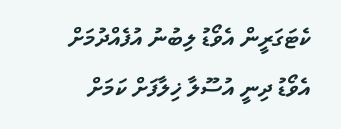ކެޓަގަރީން އެވޯޑު ލިބުނު އުފެއްދުމަށް އެވޯޑު ދިނީ އުސޫލާ ޚިލާފަށް ކަމަށް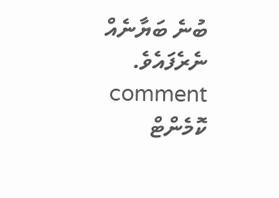ބުނެ ބަޔާނެއް ނެރެފައެވެ.
comment ކޮމެންޓް